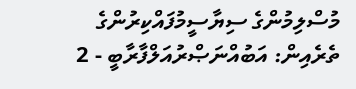މުސްލިމުންގެ ސިޔާސީމުފައްކިރުންގެ ތެރެއިން: އަބުއްނަޞްރުއަލްފާރާބީ - 2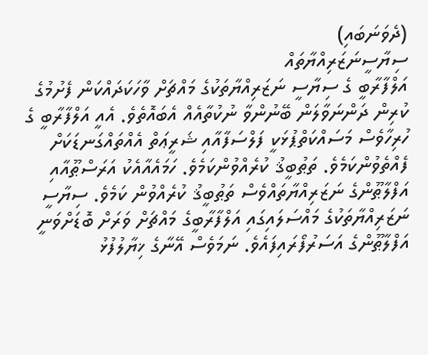(ދެވަނަބައި)
ސިޔާސީނަޒަރިއްޔާތައް
އަލްފާރާބީ ގެ ސިޔާސީ ނަޒަރިއްޔާތަކުގެ މައްޗަށް ވާހަކަދައްކަން ފެށުމުގެ ކުރިން ދަންނަވާލަން ބޭނުންވާ ނުކުތާއެއް އެބައޮތެވެ. އެއީ އަލްފާރާބީ ގެ ހުރިހާވެސް މަސައްކަތްޕުޅަކީ ފަލްސަފާއާއި ޝަރީޢަތް އެއްތައްގަނޑަކަށް ފެއްތެވުންކަމެވެ. ތަޠުބީޤު ކުރެއްވުންކަމެވެ. ހަމައެއާއެކު އަރަސްޠޫއާއި އަފްލާޠޫންގެ ނަޒަރިއްޔާތައްވެސް ތަޠުބީޤު ކުރެއްވުން ކަމެވެ. ސިޔާސީ ނަޒަރިއްޔާތަކުގެ މައްސަލައިގައި އަލްފާރާބީގެ މައްޗަށް ވަރަށް ބޮޑަށްވަނީ އަފްލާޠޫންގެ އަސަރުފޯރައިފައެވެ. ނަމަވެސް އޭނާގެ ޚިޔާލުފުޅު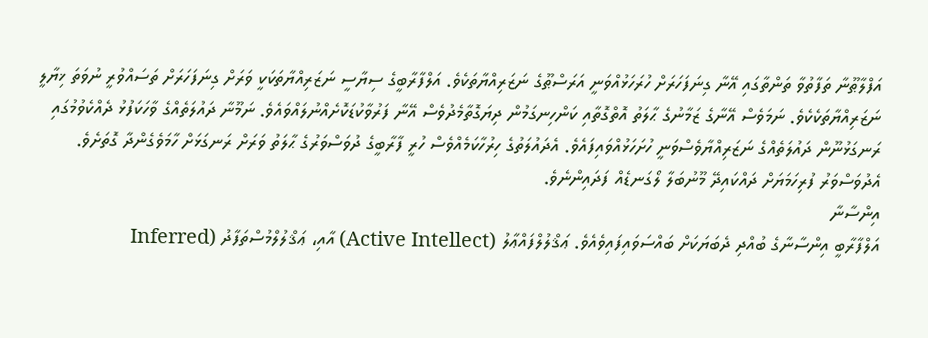އަފްލާޠޫނާ ތަފާތުވާ ތަންތާގައި އޭނާ ގިނަފަހަރަށް ހުރަހަޅުއްވަނީ އަރަސްޠޫގެ ނަޒަރިއްޔާތަކެވެ. އަލްފާރާބީގެ ސިޔާސީ ނަޒަރިއްޔާތަކަކީ ވަރަށް ގިނަފަހަރަށް ތަސައްވުރީ ނުވަތަ ޚިޔާލީ ނަޒަރިއްޔާތަކެކެވެ. ނަމަވެސް އޭނާގެ ޒަމާނުގެ ޙާލަތު އޮތްގޮތާއި ކަންހިނގަމުން ދިޔަގޮތާމެދުވެސް އޭނާ ފަރުވާކުޑަކޮށެއްނުލައްވައެވެ. ނަމޫނާ ދައުލަތެއްގެ ވާހަކަފުޅު ދެއްކެވުމުގައި ރަނގަޅުނޫން ދައުލަތެއްގެ ނަޒަރިއްޔާވެސްވަނީ ހުށަހަޅުއްވައިފައެވެ. އެދައުލަތުގެ ހިރުހާކަމެއްވެސް ހުރީ ފާރާބީގެ ދުވަސްވަރުގެ ޙާލަތު ވަރަށް ރަނގަޅަށް ހާމަވެގެންދާ ގޮތަށެވެ. އެދުވަސްވަރު ފުރިހަމަޔަށް ދައްކައިދޭ މޫނުބަލާ ލޯގަނޑެއް ފަދައިންނެވެ.
އިންސާނާ
އަލްފާރާބީ އިންސާނާގެ ބުއްދި ދެބަޔަކަށް ބައްސަވައިފައިވެއެވެ. ޢަޤްލުލްފައްޢާލު (Active Intellect) އާއި، ޢަޤްލުލްމުސްތަފާދު (Inferred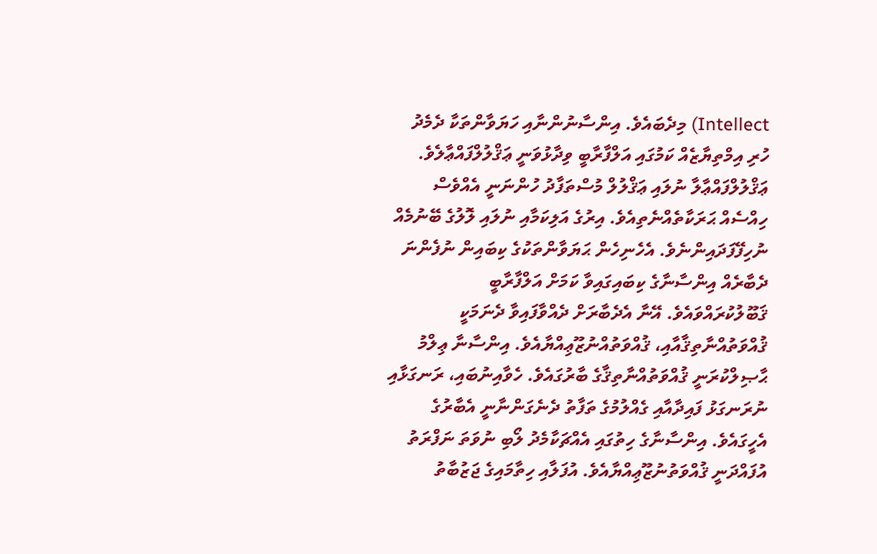Intellect) މިދެބައެވެ. އިންސާނުންނާއި ހަޔަވާންތަކާ ދެމެދު ހުރި އިމްތިޔާޒެއް ކަމުގައި އަލްފާރާބީ ވިދާޅުވަނީ ޢަޤްލުލްފައްޢާލެވެ. ޢަޤްލުލްފައްޢާލާ ނުލައި ޢަޤްލުލް މުސްތަފާދު ހުންނަނީ އެއްވެސް ހިއްސެއް ޙަރަކާތެއްނެތިއެވެ. އިރުގެ އަލިކަމާއި ނުލައި ލޮލުގެ ބޭނުމެއް ނުހިފޭފަދައިންނެވެ. އެހެނިހެން ޙަޔަވާންތަކުގެ ކިބައިން ނުފެންނަ ދެބާރެއް އިންސާނާގެ ކިބައިގައިވާ ކަމަށް އަލްފާރާބީ ޤަބޫލުކުރައްވައެވެ. އޭނާ އެދެބާރަށް ދެއްވާފައިވާ ދެނަމަކީ ޤުއްވަތުއްނާތިޤާއާއި، ޤުއްވަތުއްނުޒޫޢިއްޔާއެވެ. އިންސާނާ ޢިލްމު ޙާޞިލްކުރަނީ ޤުއްވަތުއްނާތިޤާގެ ބާރުގައެވެ. ހެވާއިނުބައި، ރަނގަޅާއި ނުރަނގަޅު ފައިދާއާއި ގެއްލުމުގެ ތަފާތު ދެނެގަންނާނީ އެބާރުގެ އެހީގައެވެ. އިންސާނާގެ ހިތުގައި އެއްޗަކާމެދު ލޯބި ނުވަތަ ނަފްރަތު އުފައްދަނީ ޤުއްވަތުނުޒޫޢިއްޔާއެވެ. އުފަލާއި ހިތާމައިގެ ޖަޒުބާތު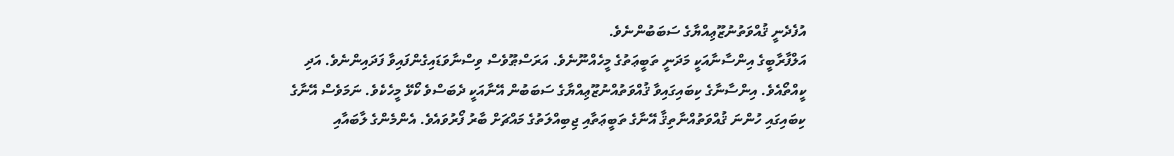އުފެދެނީ ޤުއްވަތުނުޒޫޢިއްޔާގެ ސަބަބުންނެވެ.
އަލްފާރާބީގެ އިންސާނާއަކީ މަދަނީ ތަބީޢަތުގެ މީހެއްނޫނެވެ. އަރަސްޠޫވެސް ވިސްނާވަޑައިގެންފައިވާ ފަދައިންނެވެ. އަދި ކީއްތޯއެވެ. އިންސާނާގެ ކިބައިގައިވާ ޤުއްވަތުއްނުޒޫޢިއްޔާގެ ސަބަބުން އޭނާއަކީ ދެބަސްވެ ކޯޅޭ މީހެކެވެ. ނަމަވެސް އޭނާގެ ކިބައިގައި ހުންނަ ޤުއްވަތުއްނާތިޤާ އޭނާގެ ތަބީޢަތާއި ޖިބިއްލަތުގެ މައްޗަށް ބާރު ފޯރުވައެވެ. އެންމެންގެ ލާބައާއި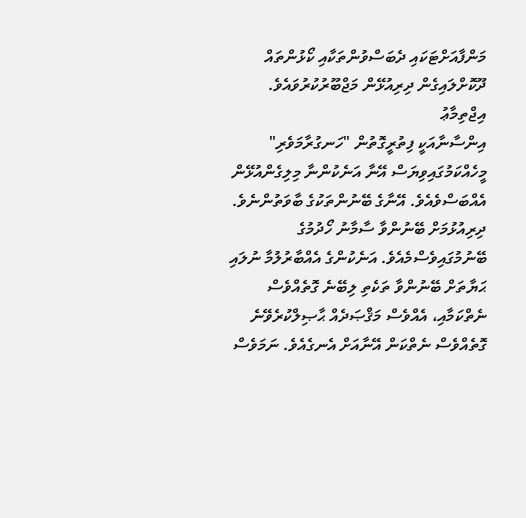މަންފާއަށްޓަކައި ދެބަސްވުންތަކާއި ކޯޅުންތައް ދޫކޮށްލައިގެން ދިރިއުޅޭން މަޖްބޫރުކުރުވައެވެ.
އިޖްތިމާޢު
އިންސާނާއަކީ ފިތުރީގޮތުން "ހަނގުރާމަވެރި" މީހެއްކަމުގައިވިޔަސް އޭނާ އަނެކުންނާ މިލިގެންއުޅޭން އެއްބަސްވެއެވެ. އޭނާގެ ބޭނުންތަކުގެ ބާވަތުންނެވެ. ދިރިއުޅުމަށް ބޭނުންވާ ސާމާނު ހޯދުމުގެ ބޭނުމުގައިވެސްމެއެވެ. އަނެކުންގެ އެއްބާރުލުމާ ނުލައި ޙަޔާތަށް ބޭނުންވާ ތަކެތި ލިބޭނެ ގޮތެއްވެސް ނެތްކަމާއި، އެއްވެސް މަޤްޞަދެއް ޙާޞިލްކުރެވޭނެ ގޮތެއްވެސް ނެތްކަން އޭނާއަށް އެނގެއެވެ. ނަމަވެސް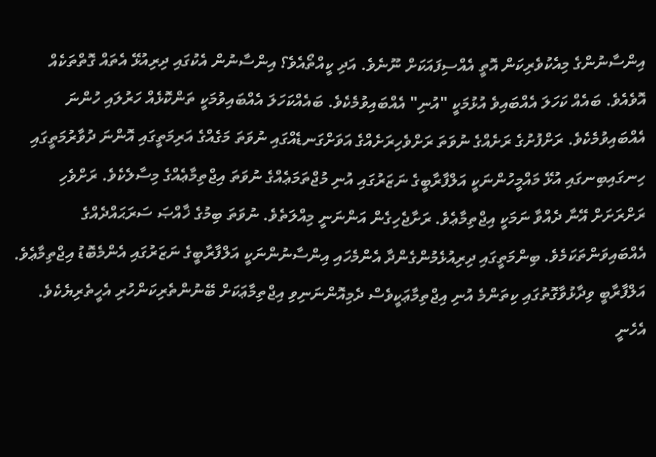އިންސާނުންގެ މިއެކުވެރިކަން އޮތީ އެއްސިފައަކަށް ނޫނެވެ. އަދި ކީއްތޯއެވެ؟ އިންސާނުން އެކުގައި ދިރިއުޅޭ އެތައް ގޮތްތަކެއް އޮވެއެވެ. ބައެއް ކަހަލަ އެއްބައިވެ އުޅުމަކީ "އުނި" އެއްބައިވުމެކެވެ. ބައެއްކަހަލަ އެއްބައިވުމަކީ ތަންކޮޅެއް ހަރުލައި ހުންނަ އެއްބައިވުމެކެވެ. ރަށްފުށުގެ ރަށެއްގެ ނުވަތަ ރަށްވެހިރަށެއްގެ އަވަށްގަނޑެއްގައި ނުވަތަ މަގެއްގެ އަރިމަތީގައި އޮންނަ ދުވާރުމަތީގައި ހިނގައިބިނގައި އުޅޭ މައްމީހުންނަކީ އަލްފާރާބީގެ ނަޒަރުގައި އުނި މުޖްތަމަޢެއްގެ ނުވަތަ އިޖްތިމާޢެއްގެ މިސާލެކެވެ. ރަށްވެހި ރަށްރަށަށް އޭނާ ދެއްވާ ނަމަކީ އިޖްތިމާޢެވެ. ރަށާޖެހިގެން އަންނަނީ މިއްލަތެވެ. ނުވަތަ ބިމުގެ ޚާއްޞަ ސަރަޙައްދެއްގެ އެއްބައިވަންތަކަމެވެ. ބިންމަތީގައި ދިރިއުޅެމުންގެންދާ އެންމެހައި އިންސާނުންނަކީ އަލްފާރާބީގެ ނަޒަރުގައި އެންމެބޮޑު އިޖްތިމާޢެވެ.
އަލްފާރާބީ ވިދާޅުވާގޮތުގައި ކިތަންމެ އުނި އިޖްތިމާޢަކީވެސް ދެމިއޮންނަނިވި އިޖްތިމާޢަކަށް ބޭނުންތެރިކަންހުރި އެހީތެރިޔެކެވެ. އެހެނީ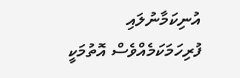އުނިކަމާނުލައި ފުރިހަމަކަމެއްވެސް އޮތުމަކީ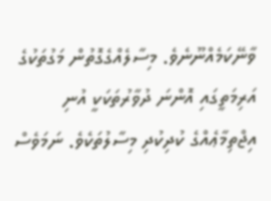ވާނޭކަމެއްނޫނެވެ. މިސާލެއްގެގޮތުން މަގުތަކުގެ އަރިމަތީގައި އޮންނަ ދުވާރުތަކަކީ އުނި އިޖްތިމާޢެއްގެ ކުދިކުދި މިސާލުތަކެވެ. ނަމަވެސް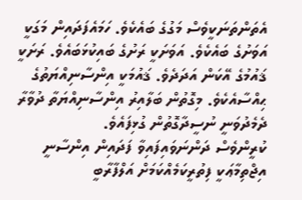އެތަންތަނަކީވެސް މަގުގެ ބައެކެވެ. ހަމައެފަދައިން މަގަކީ އަވަށުގެ ބައެކެވެ. އަވަށަކީ ރަށުގެ ބައިކުޅަބައެވެ. ރަށަކީ ޤައުމުގެ އޭކަން އަދަދެވެ. ޤައުމަކީ އިންސާނިއްޔަތުގެ ޙިއްސާއެކެވެ. މިގޮތުން ބަލާއިރު އިންސާނިއްޔަތާ ދުވާރާ ދެމެދުވަނީ ނުސީދާގޮތުން ގުޅިފައެވެ.
ކުރީންވެސް ދަންނަވައިފައިވާ ފަދައިން އިންސާނީ އިޖްތިމާޢަކީ ފިތުރީކަމެއްކަމަށް އަލްފާރާބީ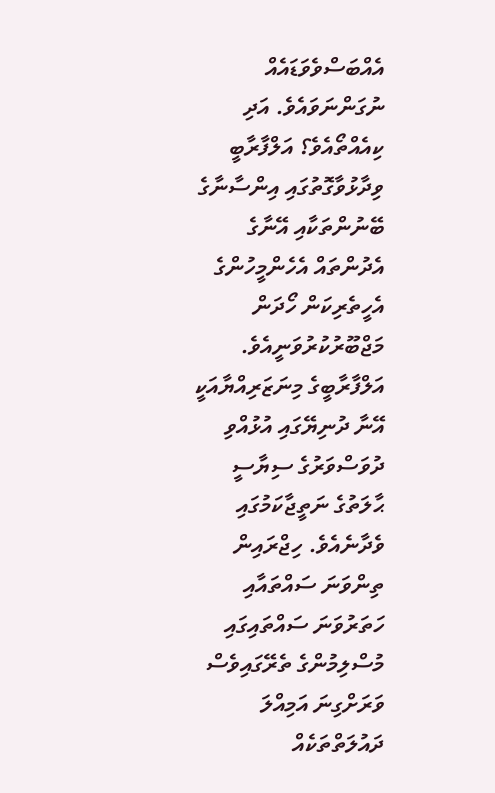އެއްބަސްވެވަޑައެއް ނުގަންނަވައެވެ. އަދި ކިއެއްތޯއެވެ؟ އަލްފާރާބީ ވިދާޅުވާގޮތުގައި އިންސާނާގެ ބޭނުންތަކާއި އޭނާގެ އެދުންތައް އެހެންމީހުންގެ އެހީތެރިކަން ހޯދަން މަޖްބޫރުކުރުވަނީއެވެ. އަލްފާރާބީގެ މިނަޒަރިއްޔާއަކީ އޭނާ ދުނިޔޭގައި އުޅުއްވި ދުވަސްވަރުގެ ސިޔާސީ ޙާލަތުގެ ނަތީޖާކަމުގައި ވެދާނެއެވެ. ހިޖްރައިން ތިންވަނަ ސައްތައާއި ހަތަރުވަނަ ސައްތައިގައި މުސްލިމުންގެ ތެރޭގައިވެސް ވަރަށްގިނަ އަމިއްލަ ދައުލަތްތަކެއް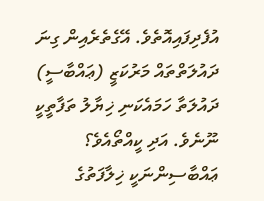އުފެދިފައިއޮތެވެ. އޭގެތެރެއިން ގިނަ ދައުލަތްތައް މަރުކަޒީ (ޢައްބާސީ) ދައުލަތާ ހަމައެކަނި ޚިޔާލު ތަފާތީކީ ނޫނެވެ. އަދި ކީއްތޯއެވެ؟ ޢައްބާސިންނަކީ ޚިލާފަތުގެ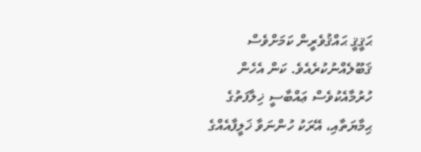ޙަޤީޤީ ޙައްޤުވެރީން ކަމަށްވެސް ޤަބޫލެއްނުކުރެއެވެ. ކަން އެހެން ހުރުމާއެކުވެސް ޢައްބާސީ ޚިލާފަތުގެ ޙިމާޔަތާއި، އޭރަކު ހުންނަވާ ޚަލީފާއެއްގެ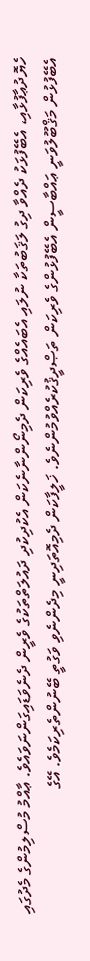ހެޔޮދުޢާފުޅާއި، އެބޭފުޅަކު ދެއްވާ ދިގު ލަޤަބުތަކާ ނުލައި އެބައެއްގެ ވެރިކަން ދެމިނޯންނާނެކަން އެކުދިކުދި ދައުލަތްތަކުގެ ވެރީން ދެނެވަޑައިގަންނަވައެވެ. ޢާއްމު މުސްލިމުންގެ މެދުގައި އެބޭފުޅުން މަޤްބޫލުވަނީ ޢައްބާސީން އެބޭފުޅުންގެ ވެރިކަން ތަޞްދީޤުކުރެއްވުމުންނެވެ. ޚަލީފާކަން ދެމިއޮތަދިނީ މިދެންނެވި ވަގުތީ ބޭނުންތެރިކަމެވެ. އޭގެ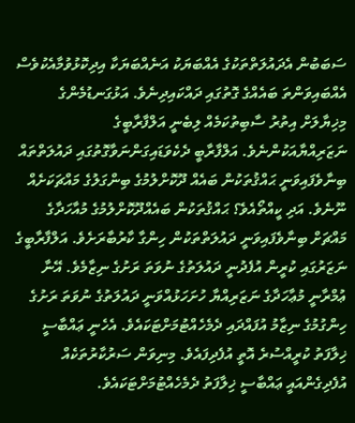ސަބަބުން އެދައުލަތްތަކުގެ އެއްބަޔަކު އަނެއްބަޔަކާ އިދިކޮޅުވުމާއެކުވެސް އެއްބައިވަންތަ ބައެއްގެ ގޮތުގައި ދައްކައިދިނެވެ. އަޅުގަނޑުމެންގެ މިޚިޔާލަށް އިތުރު ސާބިތުކަމެއް ލިބެނީ އަލްފާރާބީގެ ނަޒަރިއްޔާއަކުންނެވެ. އަލްފާރާބީ ދެކެވަޑައިގަންނަވާގޮތުގައި ދައުލަތްތައް ބިނާވެފައިވަނީ ޙައްޤުތަކުން ބައެއް ދޫކޮށްލުމުގެ ބިންގަލުގެ މައްޗަކަށެއް ނޫނެވެ. އަދި ކީއްތޯއެވެ؟ ޙައްޤުތަކުން ބައެއްދޫކޮށްލުމުގެ މުއާހަދާގެ މައްޗަށް ބިނާވެފައިވަނީ ދައުލަތްތަކުން ހިންގާ ކާރުބާރަށެވެ. އަލްފާރާބީގެ ނަޒަރުގައި ކުރީން އުފެދުނީ ދައުލަތުގެ ނުވަތަ ރަށުގެ ނިޒާމެވެ. އޭނާ ޢުމްރާނީ މުޢާހަދާގެ ނަޒަރިއްޔާ ހުށަހަޅުއްވަނީ ދައުލަތުގެ ނުވަތަ ރަށުގެ ހިންގުމުގެ ނިޒާމު އުފައްދައި ދެމެހެއްޓުމަށްޓަކައެވެ. އެހެނީ ޢައްބާސީ ޚިލާފަތު ކުރީއްސުރެ އޮތީ އުފެދިފައެވެ. މިނިވަން ސަރުކާރުތަކެއް އުފެދިގެންއައީ ޢައްބާސީ ޚިލާފަތު ދެމެހެއްޓުމަށްޓަކައެވެ.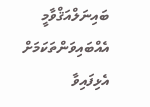ބައިނަލްއަޤްވާމީ އެއްބައިވަންތަކަމަށް އެޅިފައިވާ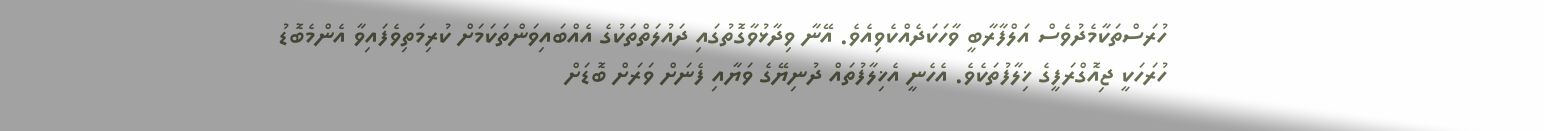ހުރަސްތަކާމެދުވެސް އަލްފާރާބީ ވާހަކަދެއްކެވިއެވެ. އޭނާ ވިދާޅުވާގޮތުގައި ދައުލަތްތަކުގެ އެއްބައިވަންތަކަމަށް ކުރިމަތިވެފައިވާ އެންމެބޮޑު ހުރަހަކީ ޖިއޮގްރަފީގެ ޚިލާފުތަކެވެ. އެހެނީ އެޚިލާފުތައް ދުނިޔޭގެ ވަޔާއި ފެނަށް ވަރަށް ބޮޑަށް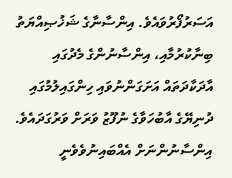އަސަރުފޯރުވައެވެ. އިންސާނާގެ ޝަޚުޞިއްޔަތު ބިނާކުރުމާއި، އިންސާނުންގެ މެދުގައި އާދަކާދަތައް އަށަގަންނުވައި ހިންގައިލުމުގައި ދުނިޔޭގެ އާބުހަވާގެ ނުފޫޒު ވަރަށް ވަރުގަދައެވެ. އިންސާނުންނަށް އެއްބައިނުވެވެނީ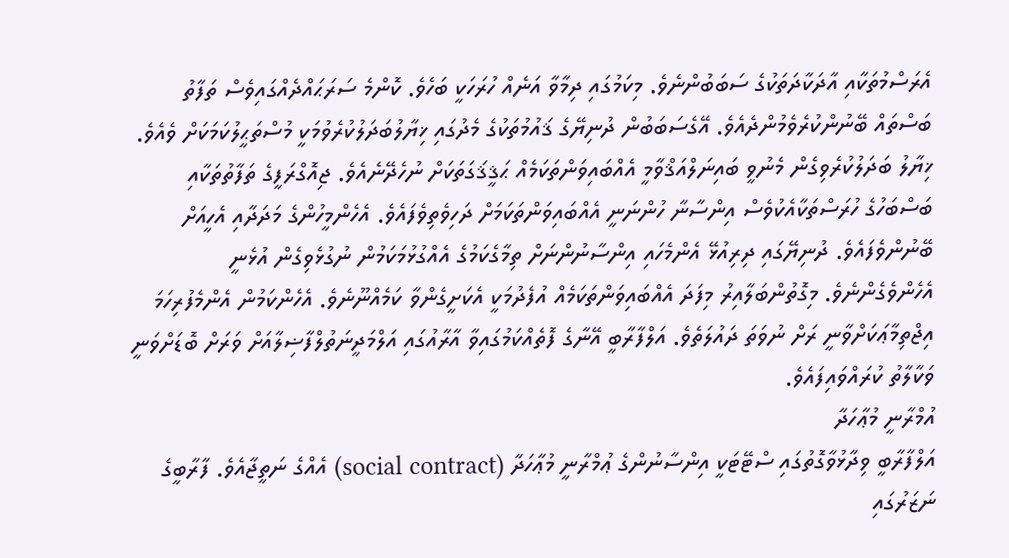އެރަސްމުތަކާއި އާދަކާދަތަކުގެ ސަބަބުންނެވެ. މިކަމުގައި ދިމާވާ އަނެއް ހުރަހަކީ ބަހެވެ. ކޮންމެ ސަރަޙައްދެއްގައިވެސް ތަފާތު ބަސްތައް ބޭނުންކުރެވެމުންދެއެވެ. އޭގެސަބަބުން ދުނިޔޭގެ ޤައުމުތަކުގެ މެދުގައި ޚިޔާލުބަދަލުކުރެވުމަކީ މުސްތަޙީލުކަމަކަށް ވެއެވެ. ޚިޔާލު ބަދަލުކުރެވިގެން މެނުވީ ބައިނަލްއަޤްވާމީ އެއްބައިވަންތަކަމެއް ޙަޤީޤަގަތަކަށް ނުހެދޭނެއެވެ. ޖިއޮގްރަފީގެ ތަފާތުތަކާއި ބަސްބަހުގެ ހުރަސްތަކާއެކުވެސް އިންސާނާ ހުންނަނީ އެއްބައިވަންތަކަމަށް ދަހިވެތިވެފައެވެ. އެހެންމީހުންގެ މަދަދާއި އެހީއަށް ބޭނުންވެފައެވެ. ދުނިޔޭގައި ދިރިއުޅޭ އެންމެހައި އިންސާނުންނަށް ތިމާގެކަމުގެ އެއްގުޅުމަކަމުން ނުގުޅެވިގެން އުޅެނީ އެހެންވެގެންނެވެ. މިގޮތުންބަލާއިރު މިފަދަ އެއްބައިވަންތަކަމެއް އުފެދުމަކީ އެކަށީގެންވާ ކަމެއްނޫނެވެ. އެހެންކަމުން އެންމެފުރިހަމަ އިޖްތިމާޢަކަށްވާނީ ރަށް ނުވަތަ ދައުލަތެވެ. އަލްފާރާބީ އޭނާގެ ފޮތެއްކަމުގައިވާ އާރާއުގައި އަލްމަދީނަތުލްފާޟިލާއަށް ވަރަށް ބޮޑަށްވަނީ ވަކާލާތު ކުރައްވައިފައެވެ.
އުމްރާނީ މުޢާހަދާ
އަލްފާރާބީ ވިދާޅުވާގޮތުގައި ސްޓޭޓަކީ އިންސާނުންގެ ޢުމްރާނީ މުޢާހަދާ (social contract) އެއްގެ ނަތީޖާއެވެ. ފާރާބީގެ ނަޒަރުގައި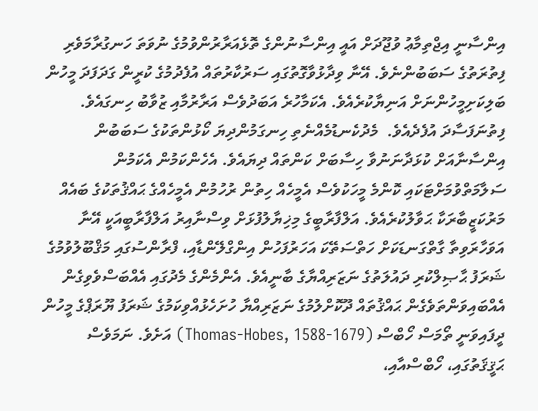އިންސާނީ އިޖްތިމާޢު ވުޖޫދަށް އައީ އިންސާނުންގެ ތޮޅެއަރާރުންވުމުގެ ނުވަތަ ހަނގުރާމަވެރި ފިތުރަތުގެ ސަބަބުންނެވެ. އޭނާ ވިދާޅުވާގޮތުގައި ސަރުކާރުތައް އުފެދުމުގެ ކުރީން ގަދަފަދަ މީހުން ބަލިކަށިމީހުންނަށް އަނިޔާކުރެއެވެ. އެކަމާހުރެ އަބަދުވެސް އަރާރުމާއި ޒުވާބު ހިނގައެވެ. ފިތުނަފަސާދަ އުފެދެއެވެ.  މެދުކެނޑުމެއްނެތި ހިނގަމުންދިޔަ ކޯޅުންތަކުގެ ސަބަބުން އިންސާނާއަށް ކުޅަދާނަނުވާ ހިސާބަށް ކަންތައް ދިޔައެވެ. އެހެންކަމުން އެކަމުން ސަލާމަތްވުމަށްޓަކައި ކޮންމެ މީހަކުވެސް އެމީހެއް ހިތުން ރުހުމުން އެމީހެއްގެ ޙައްޤުތަކުގެ ބައެއް މަރުކަޒީބާރަކާ ޙަވާލުކުރެއެވެ. އަލްފާރާބީގެ މިޚިޔާލުފުޅަށް ވިސްނާއިރު އަލްފާރާބީއަކީ އޭނާ އަވަހާރަވިތާ ގާތްގަނޑަކަށް ހަތްސަތޭކަ އަހަރުފަހުން އިންގްލޭންޑާއި، ފްރާންސުގައި މަޤްބޫލުވުމުގެ ޝަރަފު ޙާޞިލްކުރި ދައުލަތުގެ ނަޒަރިއްޔާގެ ބާނީއެވެ. އެންމެންގެ މެދުގައި އެއްބަސްވެވިގެން އެއްބައިވަންތަވެގެން ޙައްޤުތައް ދޫކޮށްލުމުގެ ނަޒަރިއްޔާ ހުށަހެޅުއްވިކަމުގެ ޝަރަފު ޔޫރަޕްގެ މީހުން ދީފައިވަނީ ތޯމަސް ހޯބްސް (Thomas-Hobes, 1588-1679) އަށެވެ. ނަމަވެސް ޙަޤީޤަތުގައި، ހޯބްސްއާއި،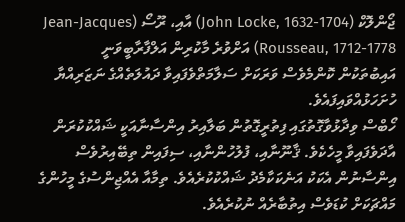ޖޯންލޮކް (John Locke, 1632-1704) އާއި، ރޫސޯ (Jean-Jacques Rousseau, 1712-1778) އަށްވުރެ މާކުރިން އަލްފާރާބީވަނީ އައިބުތަކުން ކޮންމެވެސް ވަރަކަށް ސަލާމަތްވެފައިވާ ދައުލަތެއްގެ ނަޒަރިއްޔާ ހުށަހަޅުއްވައިފައެވެ.
ހޯބްސް ވިދާޅުވާގޮތުގައި ފިތުރީގޮތުން ބަލާއިރު އިންސާނާއަކީ ޝައްކުކުރަން އާދަވެފައިވާ މީހެކެވެ. ޤާނޫނާއި، ފުލުހުންނާއި، ސިފައިން ތިބޭއިރުވެސް އިންސާނުން އެކަކު އަނެކަކާމެދު ޝައްކުކުރެއެވެ. ތިމާއާ އެއްޖިންސުގެ މީހުންގެ މައްޗަކަށް ކުޑަވެސް އިތުބާރެއް ނުކުރެއެވެ.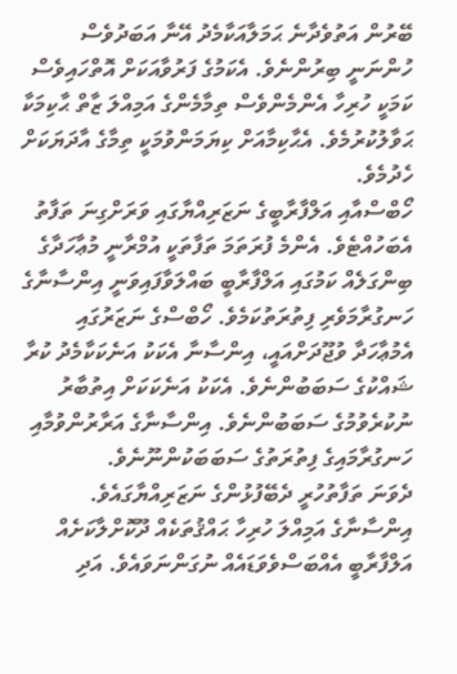ބޭރުން އަތުވެދާނެ ޙަމަލާއަކާމެދު އޭނާ އަބަދުވެސް ހުންނަނީ ބިރުންނެވެ. އެކަމުގެ ފަރުވާއަކަށް އޮތްހައިވެސް ކަމަކީ ހުރިހާ އެންމެންވެސް ތިމާމެންގެ އަމިއްލަ ޒާތް ޙާކިމަކާ ޙަވާލުކުރުމެވެ. އެޙާކިމާއަށް ކިޔަމަންވުމަކީ ތިމާގެ އާދަޔަކަށް ހެދުމެވެ.
ހޯބްސްއާއި އަލްފާރާބީގެ ނަޒަރިއްޔާގައި ވަރަށްގިނަ ތަފާތު އެބަހުއްޓެވެ. އެންމެ ފުރަތަމަ ތަފާތަކީ އުމްރާނީ މުޢާހަދާގެ ބިންގަލެއް ކަމުގައި އަލްފާރާބީ ބައްލަވާފައިވަނީ އިންސާނާގެ ހަނގުރާމަވެރި ފިތުރަތުކަމެވެ. ހޯބްސްގެ ނަޒަރުގައި އެމުޢާހަދާ ވުޖޫދަށްއައީ، އިންސާނާ އެކަކު އަނެކަކާމެދު ކުރާ ޝައްކުގެ ސަބަބުންނެވެ. އެކަކު އަނެކަކަށް އިތުބާރު ނުކުރެވުމުގެ ސަބަބުންނެވެ. އިންސާނާގެ އަރާރުންވުމާއި ހަނގުރާމައިގެ ފިތުރަތުގެ ސަބަބަކުންނޫނެވެ.
ދެވަނަ ތަފާތުހުރީ ދެބޭފުޅުންގެ ނަޒަރިއްޔާގައެވެ. އިންސާނާގެ އަމިއްލަ ހުރިހާ ޙައްޤުތަކެއް ދޫކޮށްލާކަށެއް އަލްފާރާބީ އެއްބަސްވެވަޑައެއް ނުގަންނަވައެވެ. އަދި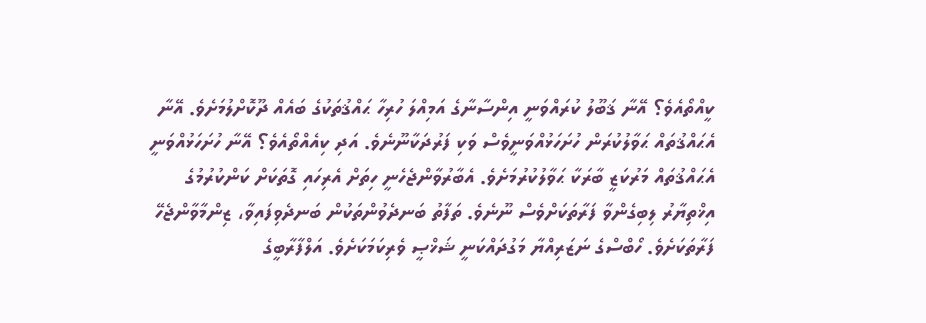ކީއްތޯއެވެ؟ އޭނާ ޤަބޫލު ކުރައްވަނީ އިންސާނާގެ އަމިއްލަ ހުރިހާ ޙައްޤުތަކުގެ ބައެއް ދޫކޮށްލުމަށެވެ. އޭނާ އެޙައްޤުތައް ޙަވާލުކުރަން ހުށަހަޅުއްވަނީވެސް ވަކި ފަރުދަކާނޫނެވެ. އަދި ކިއެއްތޯއެވެ؟ އޭނާ ހުށަހަޅުއްވަނީ އެޙައްޤުތައް މަރުކަޒީ ބާރަކާ ޙަވާލުކުރުމަށެވެ. އެބާރުވާންޖެހެނީ ހިތަށް އެރިހައި ގޮތަކަށް ކަންކުރުމުގެ އިޚްތިޔާރު ލިބިގެންވާ ފަރާތަކަށްވެސް ނޫނެވެ. ތަފާތު ބަނދެވުންތަކުން ބަނދެވިފައިވާ، ޒިންމާވާންޖެހޭ ފަރާތަކަށެވެ. ހޯބްސްގެ ނަޒަރިއްޔާ މަގުދައްކަނީ ޝަޚްޞީ ވެރިކަމަކަށެވެ. އަލްފާރާބީގެ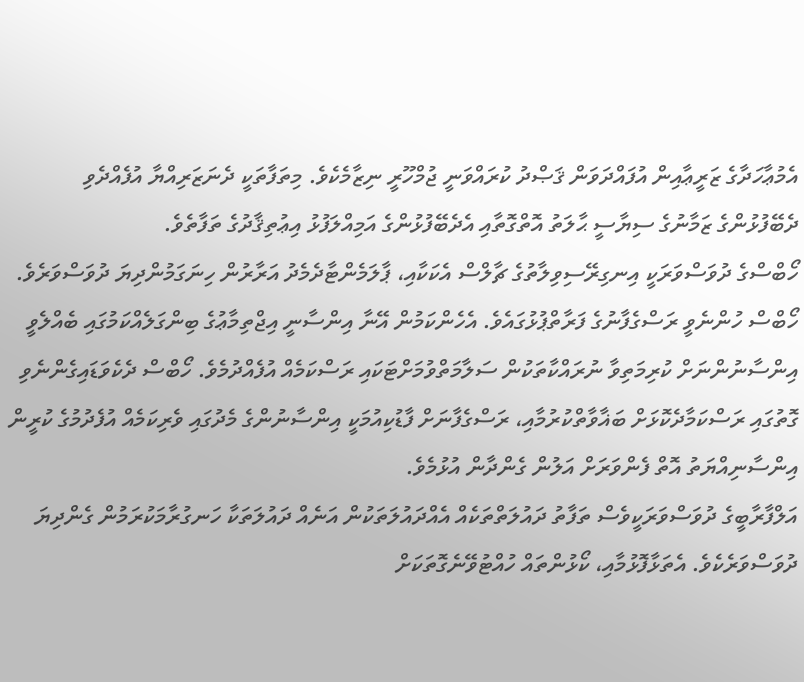އެމުޢާހަދާގެ ޒަރީޢާއިން އުފައްދަވަން ޤަޞްދު ކުރައްވަނީ ޖުމްހޫރީ ނިޒާމެކެވެ. މިތަފާތަކީ ދެނަޒަރިއްޔާ އުފެއްދެވި ދެބޭފުޅުންގެ ޒަމާނުގެ ސިޔާސީ ޙާލަތު އޮތްގޮތާއި އެދެބޭފުޅުންގެ އަމިއްލަފުޅު އިޢުތިޤާދުގެ ތަފާތެވެ.
ހޯބްސްގެ ދުވަސްވަރަކީ އިނގިރޭސިވިލާތުގެ ޗާލްސް އެކަކާއި، ޕާލަމެންޓާދެމެދު އަރާރުން ހިނަގަމުންދިޔަ ދުވަސްވަރެވެ. ހޯބްސް ހުންނެވީ ރަސްގެފާނުގެ ފަރާތްޕުޅުގައެވެ. އެހެންކަމުން އޭނާ އިންސާނީ އިޖްތިމާޢުގެ ބިންގަލެއްކަމުގައި ބެއްލެވީ އިންސާނުންނަށް ކުރިމަތިވާ ނުރައްކާތަކުން ސަލާމަތްވުމަށްޓަކައި ރަސްކަމެއް އުފެއްދުމެވެ. ހޯބްސް ދެކެވަޑައިގެންނެވި ގޮތުގައި ރަސްކަމާދެކޮޅަށް ބަޣާވާތްކުރުމާއި، ރަސްގެފާނަށް ފާޑުކިއުމަކީ އިންސާނުންގެ މެދުގައި ވެރިކަމެއް އުފެދުމުގެ ކުރީން އިންސާނިއްޔަތު އޮތް ފެންވަރަށް އަލުން ގެންދާން އުޅުމެވެ.
އަލްފާރާބީގެ ދުވަސްވަރަކީވެސް ތަފާތު ދައުލަތްތަކެއް އެއްދައުލަތަކުން އަނެއް ދައުލަތަކާ ހަނގުރާމަކުރަމުން ގެންދިޔަ ދުވަސްވަރެކެވެ. އެތަޅާފޮޅުމާއި، ކޯޅުންތައް ހުއްޓުވޭނެގޮތަކަށް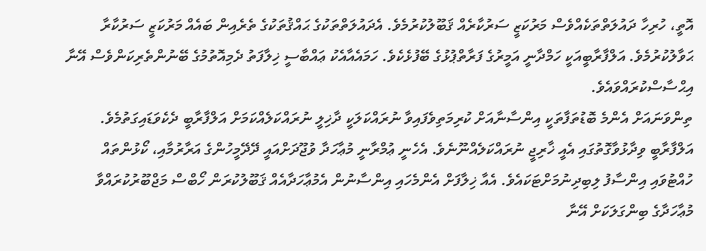އޮތީ، ހުރިހާ ދައުލަތްތަކެއްވެސް މަރުކަޒީ ސަރުކާރެއް ޤަބޫލުކުރުމެވެ. އެދައުލަތްތަކުގެ ޙައްޤުތަކުގެ ތެރެއިން ބައެއް މަރުކަޒީ ސަރުކާރާ ޙަވާލުކުރުމެވެ. އަލްފާރާބީއަކީ ހަމްދާނީ އަމީރުގެ ފަރާތްޕުޅުގެ ބޭފުޅެކެވެ. ހަމައެއާއެކު ޢައްބާސީ ޚިލާފަތު ދެމިއޮތުމުގެ ބޭނުންތެރިކަންވެސް އޭނާ އިޙްސާސްކުރައްވައެވެ.
ތިންވަނައަށް އެންމެ ބޮޑުތަފާތަކީ އިންސާނާއަށް ކުރިމަތިވެފައިވާ ނުރައްކަލަކީ ދާޚިލީ ނުރައްކަލެއްކަމަށް އަލްފާރާބީ ދެކެވަޑައިގަތުމެވެ. އަލްފާރާބީ ވިދާޅުވާގޮތުގައި އެއީ ޚާރިޖީ ނުރައްކަލެއްނޫނެވެ. އެހެނީ ޢުމްރާނީ މުޢާހަދާ ވުޖޫދަށްއައީ ދޭދޭމީހުންގެ އަރާރުމާއި، ކޯޅުންތައް ހުއްޓުވައި އިންސާފު ލިބިދިނުމަށްޓަކައެވެ. އެއާ ޚިލާފަށް އެންމެހައި އިންސާނުން އެމުޢާހަދާއެއް ޤަބޫލުކުރަން ހޯބްސް މަޖްބޫރުކުރައްވާ މުޢާހަދާގެ ބިންގަލަކަށް އޭނާ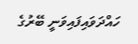ހައްދަވައިފައިވަނީ ބޭރުގެ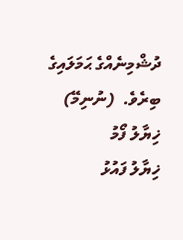ދުޝްމިނެއްގެ ޙަމަލައިގެ ބިރެވެ.  (ނުނިމޭ)
ޚިޔާލު ފޯމު
ޚިޔާލު ފައުޅު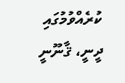ކުރެއްވުމުގައި ދީނީ، ޤާނޫނީ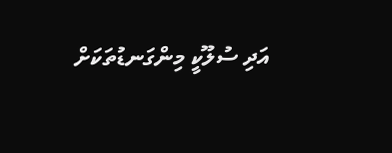އަދި ސުލޫކީ މިންގަނޑުތަކަށް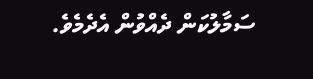ސަމާލުކަން ދެއްވުން އެދެމެވެ.